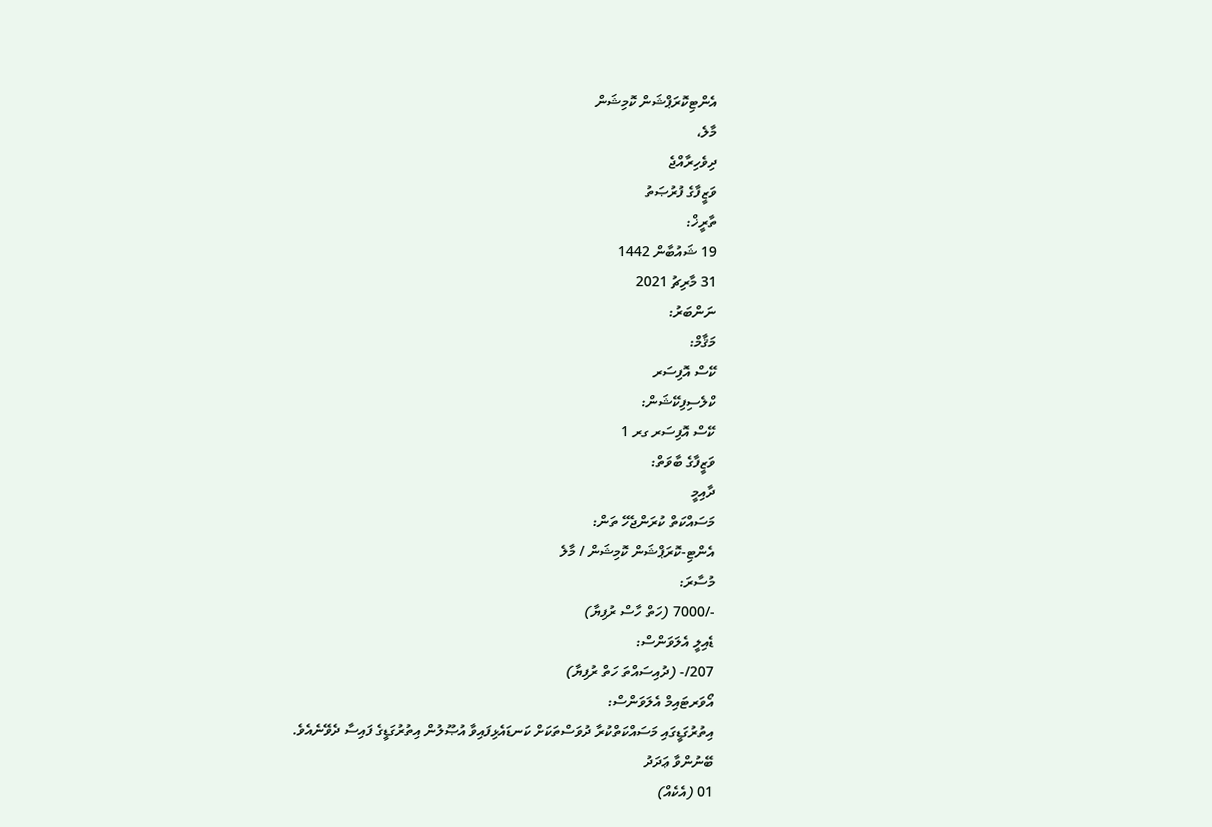އެންޓިކޮރަޕްޝަން ކޮމިޝަން
މާލެ،
ދިވެހިރާއްޖެ
ވަޒީފާގެ ފުރުޞަތު
ތާރީޚް:
19 ޝައުބާން 1442
31 މާރިޗު 2021
ނަންބަރު:
މަޤާމް:
ކޭސް އޮފިސަރ
ކްލެސިފިކޭޝަން:
ކޭސް އޮފިސަރ ގރ 1
ވަޒީފާގެ ބާވަތް:
ދާއިމީ
މަސައްކަތް ކުރަންޖެހޭ ތަން:
އެންޓި-ކޮރަޕްޝަން ކޮމިޝަން / މާލެ
މުސާރަ:
-/7000 (ހަތް ހާސް ރުފިޔާ)
ޑެއިލީ އެލަވަންސް:
207/- (ދުއިސައްތަ ހަތް ރުފިޔާ)
އޯވަރޓައިމް އެލަވަންސް:
އިތުރުގަޑީގައި މަސައްކަތްކުރާ ދުވަސްތަކަށް ކަނޑައެޅިފައިވާ އުޞޫލުން އިތުރުގަޑީގެ ފައިސާ ދެވޭނެއެވެ.
ބޭނުންވާ ޢަދަދު
01 (އެކެއް)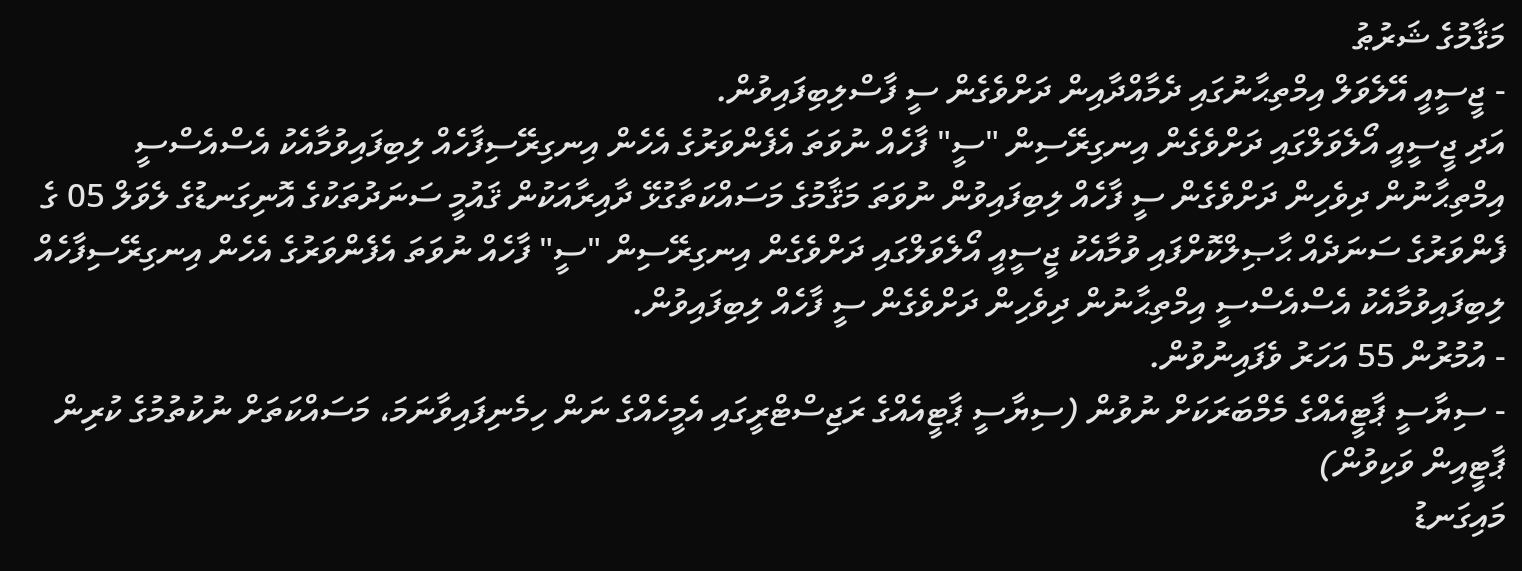މަޤާމުގެ ޝަރުޠު
- ޖީސީއީ އޭލެވަލް އިމްތިޙާނުގައި ދެމާއްދާއިން ދަށްވެގެން ސީ ފާސްލިބިފައިވުން.
އަދި ޖީސީއީ އޯލެވަލްގައި ދަށްވެގެން އިނގިރޭސިން "ސީ" ފާހެއް ނުވަތަ އެފެންވަރުގެ އެހެން އިނގިރޭސިފާހެއް ލިބިފައިވުމާއެކު އެސްއެސްސީ އިމްތިޙާނުން ދިވެހިން ދަށްވެގެން ސީ ފާހެއް ލިބިފައިވުން ނުވަތަ މަޤާމުގެ މަސައްކަތާގުޅޭ ދާއިރާއަކުން ޤައުމީ ސަނަދުތަކުގެ އޮނިގަނޑުގެ ލެވަލް 05 ގެ ފެންވަރުގެ ސަނަދެއް ޙާޞިލްކޮށްފައި ވުމާއެކު ޖީސީއީ އޯލެވަލްގައި ދަށްވެގެން އިނގިރޭސިން "ސީ" ފާހެއް ނުވަތަ އެފެންވަރުގެ އެހެން އިނގިރޭސިފާހެއް ލިބިފައިވުމާއެކު އެސްއެސްސީ އިމްތިޙާނުން ދިވެހިން ދަށްވެގެން ސީ ފާހެއް ލިބިފައިވުން.
- އުމުރުން 55 އަހަރު ވެފައިނުވުން.
- ސިޔާސީ ޕާޓީއެއްގެ މެމްބަރަކަށް ނުވުން (ސިޔާސީ ޕާޓީއެއްގެ ރަޖިސްޓްރީގައި އެމީހެއްގެ ނަން ހިމެނިފައިވާނަމަ، މަސައްކަތަށް ނުކުތުމުގެ ކުރިން ޕާޓީއިން ވަކިވުން)
މައިގަނޑު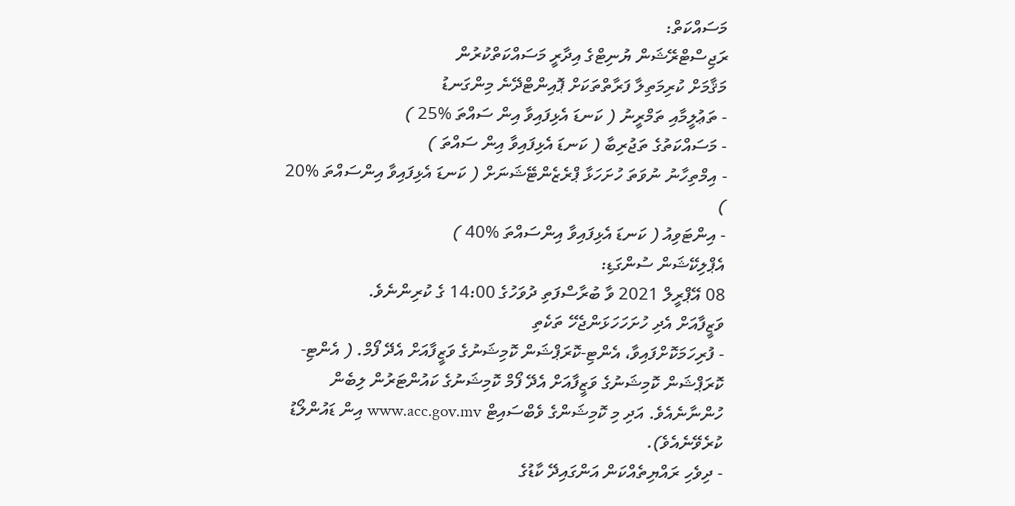މަސައްކަތް:
ރަޖިސްޓްރޭޝަން ޔުނިޓްގެ އިދާރީ މަސައްކަތްކުރުން
މަޤާމަށް ކުރިމަތިލާ ފަރާތްތަކަށް ޕޮއިންޓްދޭނެ މިންގަނޑު
- ތަޢުލީމާއި ތަމްރީނު ( ކަނޑަ އެޅިފައިވާ އިން ސައްތަ %25 )
- މަސައްކަތުގެ ތަޖުރިބާ ( ކަނޑަ އެޅިފައިވާ އިން ސައްތަ )
- އިމްތިހާނު ނުވަތަ ހުށަހަޅާ ޕްރެޒެންޓޭޝަނަށް ( ކަނޑަ އެޅިފައިވާ އިންސައްތަ %20 )
- އިންޓަވިއު ( ކަނޑަ އެޅިފައިވާ އިންސައްތަ %40 )
އެޕްލިކޭޝަން ސުންގަޑި:
08 އޭޕްރީލް 2021 ވާ ބުރާސްފަތި ދުވަހުގެ 14:00 ގެ ކުރިންނެވެ.
ވަޒީފާއަށް އެދި ހުށަހަހަޅަންޖެހޭ ތަކެތި
- ފުރިހަމަކޮށްފައިވާ، އެންޓި-ކޮރަޕްޝަން ކޮމިޝަނުގެ ވަޒީފާއަށް އެދޭ ފޯމް. ( އެންޓި-ކޮރަޕްޝަން ކޮމިޝަނުގެ ވަޒީފާއަށް އެދޭ ފޯމް ކޮމިޝަނުގެ ކައުންޓަރުން ލިބެން ހުންނާނެއެވެ. އަދި މި ކޮމިޝަންގެ ވެބްސައިޓް www.acc.gov.mv އިން ޑައުންލޯޑު ކުރެވޭނެއެވެ).
- ދިވެހި ރައްޔިތެއްކަން އަންގައިދޭ ކާޑުގެ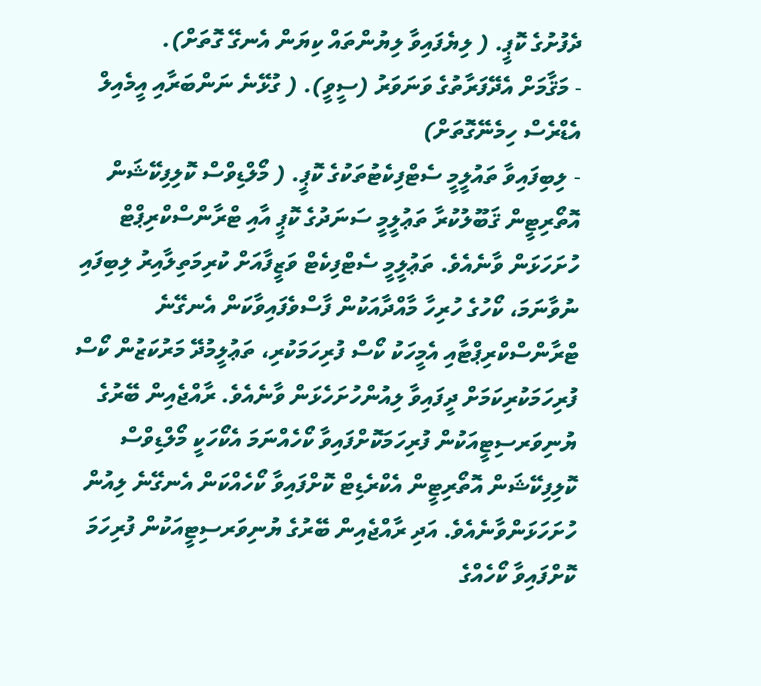ދެފުށުގެ ކޮޕީ. ( ލިޔެފައިވާ ލިޔުންތައް ކިޔަން އެނގޭ ގޮތަށް).
- މަޤާމަށް އެދޭފަރާތުގެ ވަނަވަރު (ސީވީ). ( ގުޅޭނެ ނަންބަރާއި އީމެއިލް އެޑްރެސް ހިމެނޭގޮތަށް)
- ލިބިފައިވާ ތައުލީމީ ސެޓްފިކެޓުތަކުގެ ކޮޕީ. ( މޯލްޑިވްސް ކޮލިފިކޭޝަން އޮތޯރިޓީން ޤަބޫލުކުރާ ތަޢުލީމީ ސަނަދުގެ ކޮޕީ އާއި ޓްރާންސްކްރިޕްޓް ހުށަހަޅަން ވާނެއެވެ. ތަޢުލީމީ ސެޓްފިކެޓް ވަޒީފާއަށް ކުރިމަތިލާއިރު ލިބިފައި ނުވާނަމަ، ކޯހުގެ ހުރިހާ މާއްދާއަކުން ފާސްވެފައިވާކަން އެނގޭނެ ޓްރާންސްކްރިޕްޓާއި އެމީހަކު ކޯސް ފުރިހަމަކުރި، ތަޢުލީމުދޭ މަރުކަޒުން ކޯސް ފުރިހަމަކުރިކަމަށް ދީފައިވާ ލިއުންހުށަހެޅަން ވާނެއެވެ. ރާއްޖެއިން ބޭރުގެ ޔުނިވަރސިޓީއަކުން ފުރިހަމަކޮށްފައިވާ ކޯހެއްނަމަ އެކޯހަކީ މޯލްޑިވްސް ކޮލިފިކޭޝަން އޮތޯރިޓީން އެކްރެޑިޓް ކޮށްފައިވާ ކޯހެއްކަން އެނގޭނެ ލިއުން ހުށަހަޅަންވާނެއެވެ. އަދި ރާއްޖެއިން ބޭރުގެ ޔުނިވަރސިޓީއަކުން ފުރިހަމަ ކޮށްފައިވާ ކޯހެއްގެ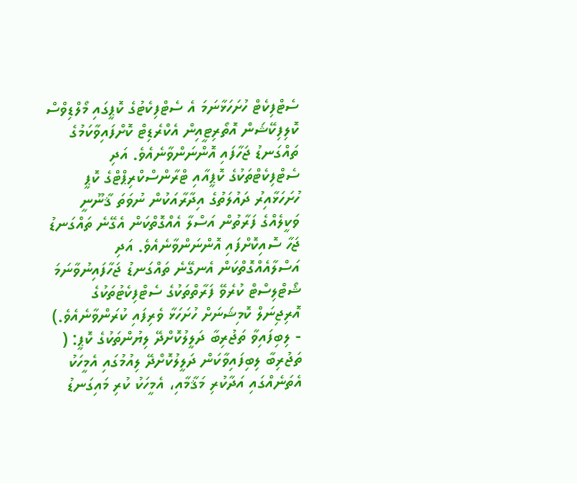ސެޓްފިކެޓް ހުށަހަޅާނަމަ އެ ސެޓްފިކެޓުގެ ކޮޕީގައި މޯލްޑިވްސް ކޮލިފިކޭޝަން އޮތޯރިޓީއިން އެކްރެޑިޓް ކޮށްފައިވާކަމުގެ ތައްގަނޑު ޖަހާފައި އޮންނަންވާނެއެވެ. އަދި ސެޓްފިކެޓްތަކުގެ ކޮޕީއާއި ޓްރާންސްކްރިޕްޓްގެ ކޮޕީ ހުށަހަޅާއިރު ދައުލަތުގެ އިދާރާއަކުން ނުވަތަ ޤާނޫނީ ވަކީލެއްގެ ފަރާތުން އަސްލާ އެއްގޮތްކަން އެގޭނެ ތައްގަނޑު ޖަހާ ސޮއިކޮށްފައި އޮންނަންވާނެއެވެ. އަދި އަސްލާއެއްގޮތްކަން އެނގޭނެ ތައްގަނޑު ޖަހާފައިނުވާނަމަ ޝޯޓްލިސްޓް ކުރެވޭ ފަރާތްތަކުގެ ސެޓްފިކެޓުތަކުގެ އޮރިޖިނަލް ކޮމިޝަނަށް ހުށަހަޅާ ވެރިފައި ކުރަންވާނެއެވެ.)
- ލިބިފައިވާ ތަޖުރިބާ ދަލީލުކޮށްދޭ ލިޔުންތަކުގެ ކޮޕީ: ( ތަޖުރިބާ ލިބިފައިވާކަން ދަލީލުކޮށްދޭ ލިއުމުގައި އެމީހަކު އެތަނެއްގައި އަދާކުރި މަޤާމާއި، އެމީހަކު ކުރި މައިގަނޑު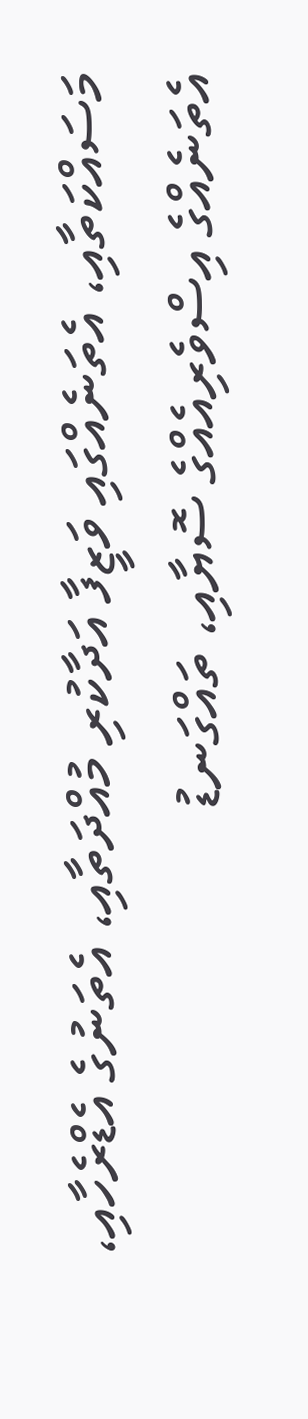މަސައްކަތާއި، އެތަނެއްގައި ވަޒީފާ އަދާކުރި މުއްދަތާއި، އެތަނުގެ އެޑްރެހާއި، އެތަނެއްގެ އިސްވެރިއެއްގެ ސޮޔާއި، ތައްގަނޑު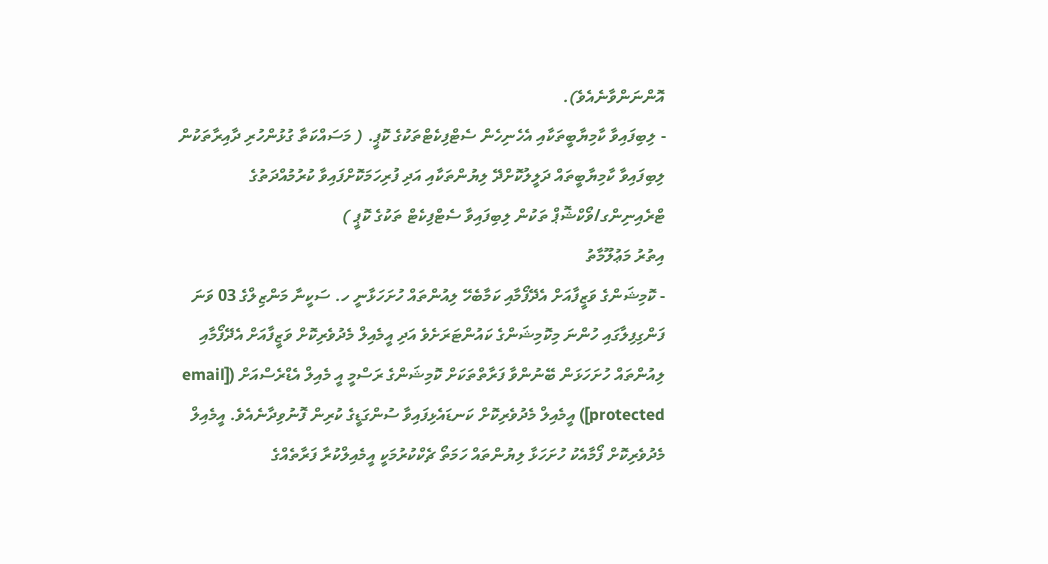އޮންނަންވާނެއެވެ).
- ލިބިފައިވާ ކާމިޔާބީތަކާއި އެހެނިހެން ސެޓްފިކެޓްތަކުގެ ކޮޕީ. ( މަސައްކަތާ ގުޅުންހުރި ދާއިރާތަކުން ލިބިފައިވާ ކާމިޔާބީތައް ދަލީލުކޮށްދޭ ލިޔުންތަކާއި އަދި ފުރިހަމަކޮށްފައިވާ ކުރުމުއްދަތުގެ ޓްރެއިނިންގ/ވޯކްޝޮޕް ތަކުން ލިބިފައިވާ ސެޓްފިކެޓް ތަކުގެ ކޮޕީ )
އިތުރު މަޢުލޫމާތު
- ކޮމިޝަންގެ ވަޒީފާއަށް އެދޭފޯމާއި ކަމާބެހޭ ލިއުންތައް ހުށަހަޅާނީ ހ. ސަކީނާ މަންޒިލްގެ 03 ވަނަ ފަންގިފިލާގައި ހުންނަ މިކޮމިޝަންގެ ކައުންޓަރަށެވެ އަދި އީމެއިލް މެދުވެރިކޮށް ވަޒީފާއަށް އެދޭފޯމާއި ލިއުންތައް ހުށަހަޅަން ބޭނުންވާ ފަރާތްތަކަށް ކޮމިޝަންގެ ރަސްމީ އީ މެއިލް އެޑްރެސްއަށް ([email protected]) އީމެއިލް މެދުވެރިކޮށް ކަނޑައެޅިފައިވާ ސުންގަޑީގެ ކުރިން ފޮނުވިދާނެއެވެ. އީމެއިލް މެދުވެރިކޮށް ފޯމާއެކު ހުށަހަޅާ ލިޔުންތައް ހަމަތޯ ޗެކްކުރުމަކީ އީމެއިލްކުރާ ފަރާތެއްގެ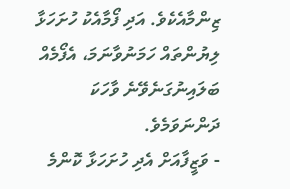ޒިންމާއެކެވެ. އަދި ފޯމާއެކު ހުށަހަޅާ ލިޔުންތައް ހަމަނުވާނަމަ، އެފޯމެއް ބަލައިނުގަނެވޭނެ ވާހަކަ ދަންނަވަމެވެ.
- ވަޒީފާއަށް އެދި ހުށަހަޅާ ކޮންމެ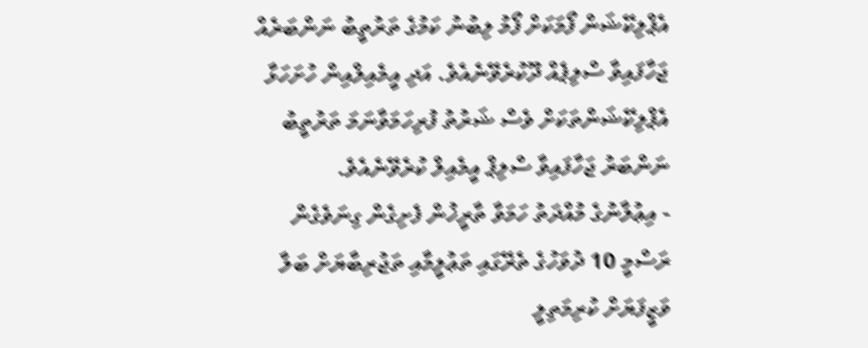އެޕްލިކޭޝަން ފޯމަކަށް ފޯމު ލިބުނު ކަމުގެ ތަރުތީބު ނަންބަރެއް ޖަހާފައިވާ ސްލިޕެއް ދޫކުރެވޭނެއެވެ. އަދި އީމެއިލްއިން ހުށަހަޅާ އެޕްލިކޭޝަންތަކަށް ވެސް ޝަރުތު ފުރިހަމަވާނަމަ ތަރުތީބު ނަންބަރު ޖަހާފައިވާ ސްލިޕް އީމެއިލް ކުރެވޭނެއެވެ.
- އިޢުލާނުގެ މުއްދަތު ހަމަވާ ތާރީޚުން ފެށިގެން ގިނަވެގެން ރަސްމީ 10 ދުވަހުގެ ތެރޭގައި ތަޢުލީމާއި ތަޖުރިބާޔަށް ބަލާ ވަޒީފަޔަށް ކުރިމަތިލީ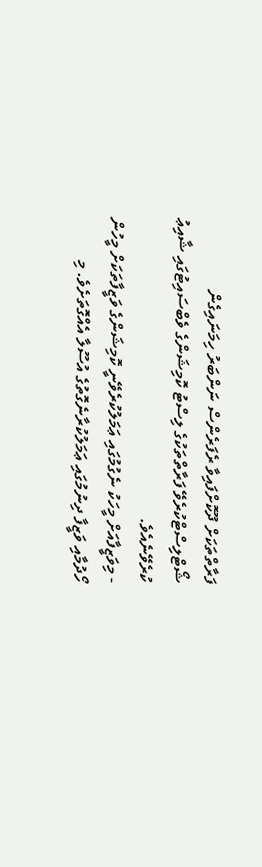ފަރާތްތަކަށް ދޫކޮށްފައިވާ ރެފަރެންސް ނަންބަރު ހިމަނައިގެން ޝޯޓްލިސްޓްކުރެވޭ ފަރާތްތަކުގެ ލިސްޓު ކޮމިޝަންގެ ވެބްސައިޓުގައި ޝާއިޢު ކުރެވޭނެއެވެ.
- މިވަޒީފާއަށް މީހަކު ނެގުމުގައި ޢަމަލުކުރެވޭނީ ކޮމިޝަންގެ ވަޒީފާތަކަށް މީހުން ހޯދުމާއި ވަޒީފާ ދިނުމުގައި ޢަމަލުކުރާނެގޮތުގެ އުސޫލާ އެއްގޮތަށެވެ. މި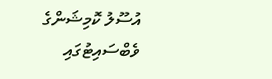އުސޫލު ކޮމިޝަންގެ ވެބްސައިޓުގައި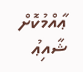ޢާއްމުކޮށް ޝާއިޢު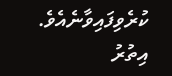ކުރެވިފައިވާނެއެވެ.
އިތުރު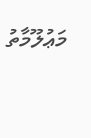މަޢުލޫމާތު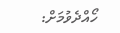ހޯއްދެވުމަށް: